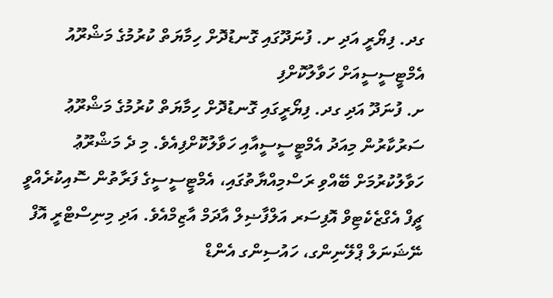ގދ. ފިޔޯރީ އަދި ށ. ފުނަދޫގައި ގޮނޑުދޮށް ހިމާޔަތް ކުރުމުގެ މަޝްރޫއު އެމްޓީސީސީއަށް ހަވާލުކޮށްފި
ށ. ފުނަދޫ އަދި ގދ. ފިޔޯރީގައި ގޮނޑުދޮށް ހިމާޔަތް ކުރުމުގެ މަޝްރޫޢު ސަރުކާރުން މިއަދު އެމްޓީސީސީއާއި ހަވާލުކޮށްފިއެވެ. މި ދެ މަޝްރޫޢު ހަވާލުކުރުމަށް ބޭއްވި ރަސްމިއްޔާތުގައި، އެމްޓީސީސީގެ ފަރާތުން ސޮއިކުރެއްވީ ޗީފް އެގްޒެކެޓިވް އޮފިސަރ އަލްފާޟިލް އާދަމް އާޒިމްއެވެ. އަދި މިނިސްޓްރީ އޮފް ނޭޝަނަލް ޕްލޭނިންގ، ހައުސިންގ އެންޑް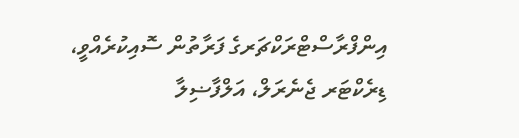އިންފްރާސްޓްރަކްޗަރގެ ފަރާތުން ސޮއިކުރެއްވީ، ޑިރެކްޓަރ ޖެނެރަލް، އަލްފާޟިލާ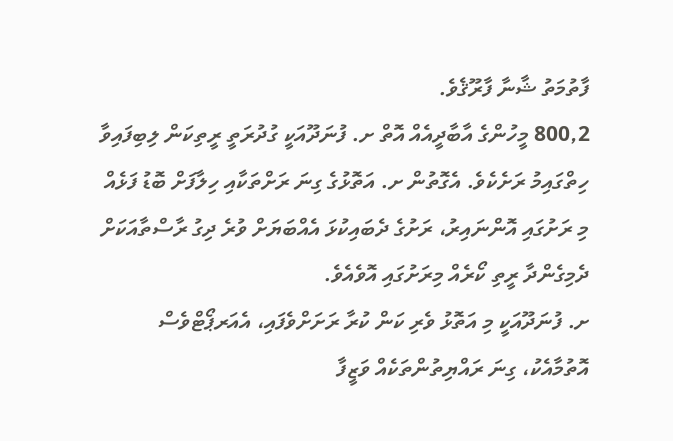ފާތުމަތު ޝާނާ ފާރޫޤެވެ.
800,2 މީހުންގެ އާބާދީއެއް އޮތް ށ. ފުނަދޫއަކީ ގުދުރަތީ ރީތިކަން ލިބިފައިވާ ހިތްގައިމު ރަށެކެވެ. އެގޮތުން ށ. އަތޮޅުގެ ގިނަ ރަށްތަކާއި ހިލާފަށް ބޮޑު ފަޅެއް މި ރަށުގައި އޮންނައިރު، ރަށުގެ ދެބައިކުޅަ އެއްބަޔަށް ވުރެ ދިގު ރާސްތާއަކަށް ދެމިގެންދާ ރީތި ކޯރެއް މިރަށުގައި އޮވެއެވެ.
ށ. ފުނަދޫއަކީ މި އަތޮޅު ވެރި ކަން ކުރާ ރަށަށްވެފައި، އެއަރޕޯޓްވެސް އޮތުމާއެކު، ގިނަ ރައްޔިތުންތަކެއް ވަޒީފާ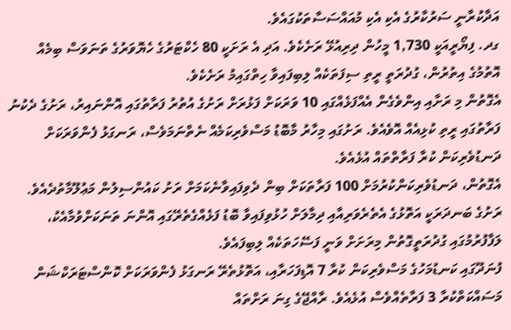އަދާކުރާނީ ސަރުކާރުގެ އެކި އެކި މުއައްސަސާތަކުގައެވެ.
ގދ. ފިޔޯރީއަކީ 1,730 މީހުން ދިރިއުޅޭ ރަށެކެވެ. އަދި އެ ރަށަކީ 80 ހެކްޓަރުގެ ހެޔޮވަރުގެ ތަނަވަސް ބިމެއް އޮތުމުގެ އިތުރުން، ގުދުރަތީ ރީތި ސިފަތަކެއް ލިބިފައިވާ ހިތްގައިމު ރަށެކެވެ.
އެގޮތުން މި ރަށާއި އިންވެގެން އެއްފަޅެއްގައި 10 ވަރަކަށް ފަޅުރަށް ރަށުގެ އުތުރު ފަރާތުގައި އޮންނައިރު، ރަށުގެ ދެކުނު ފަރާތުގައި ރީތި ކުޅިއެއް އޮވެއެވެ. ރަށުގައި މިހާރު މާބޮޑު މަސްވެރިކަމެއް ނެތްނަމަވެސް، ރަނގަޅު ފެންވަރަކަށް ދަނޑުވެރިކަން ކުރާ ފަރާތްތައް އުޅެއެވެ.
އެގޮތުން، ދަނޑުވެރިކަންކުރުމަށް 100 ފަރާތަކަށް ބިން ދެވިފައިވާނެކަމަށް ރަށު ކައުންސިލުން މަޢުލޫމާތުދެއެވެ. ރަށުގެ ބަނދަރަކީ އަތޮޅުގެ އެތެރެވަރިއާއި ދިމާލަށް ހުޅުވިފައިވާ ބޮޑު ފަޅެއްގެތެރޭގައި އޮންނަ ތަނަކަށްވުމާއެކު، ލަފާފުރުމުގައި ގުދުރަތީގޮތުން މިރަށަށް ވަނީ ފަސޭހަތަކެއް ލިބިފައެވެ.
ފުނަދޫގައި ކަނޑުމަހުގެ މަސްވެރިކަން ކުރާ 7 އޮޑިފަހަރާއި، އަތޮޅުތެރޭ ރަނގަޅު ފެންވަރަކަށް ކޮންސްޓަރަކްޝަން މަސައްކަތްކުރާ 3 ފަރާތެއްވެސް އުޅެއެވެ. ރާއްޖޭގެ ގިނަ ރަށްތައް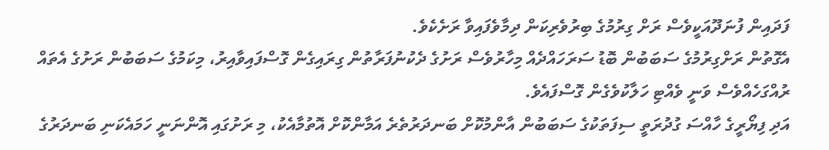ފަދައިން ފުނަދޫއަކީވެސް ރަށް ގިރުމުގެ ބިރުވެރިކަން ދިމާވެފައިވާ ރަށެކެވެ.
އެގޮތުން ރަށްގިރުމުގެ ސަބަބުން ބޮޑު ސަރަހައްދެއް މިހާރުވެސް ރަށުގެ ދެކުނުފަރާތުން ގިރައިގެން ގޮސްފައިވާއިރު، މިކަމުގެ ސަބަބުން ރަށުގެ އެތައް ރުއްގަހެއްވެސް ވަނީ ވެއްޓި ހަލާކުވެގެން ގޮސްފައެވެ.
އަދި ފިޔޯރީގެ ހާއްސަ ގުދުރަތީ ސިފަތަކުގެ ސަބަބުން އާންމުކޮށް ބަނދަރުތެރެ އަމާންކޮށް އޮތުމާއެކު، މި ރަށުގައި އޮންނަނީ ހަމައެކަނި ބަނދަރުގެ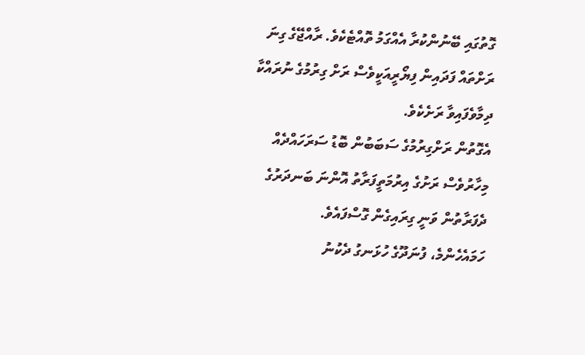ގޮތުގައި ބޭނުންކުރާ އެއްގަމު ތޮއްޓެކެވެ. ރާއްޖޭގެ ގިނަ ރަށްތައް ފަދައިން ފިޔޯރީއަކީވެސް ރަށް ގިރުމުގެ ނުރައްކާ ދިމާވެފައިވާ ރަށެކެވެ.
އެގޮތުން ރަށްގިރުމުގެ ސަބަބުން ބޮޑު ސަރަހައްދެއް މިހާރުވެސް ރަށުގެ އިރުމަތީފަރާތު އޮންނަ ބަނދަރުގެ ދެފަރާތުން ވަނީ ގިރައިގެން ގޮސްފައެވެ.
ހަމައެހެންމެ، ފުނަދޫގެ ހުޅަނގު ދެކުނު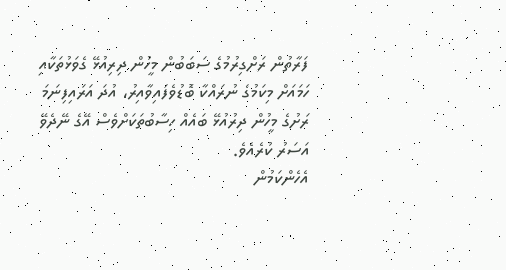ފަރާތުން ރަށްގިރުމުގެ ސަބަބުން މީހުން ދިރިއުޅޭ ގެވަޅުތަކާއި ހަމައަށް މިކަމުގެ ނުރައްކާ ބޮޑުވެފައިވާއިރު، އުދަ އަރައިފިނަމަ ރަށުގެ މީހުން ދިރުއުޅޭ ބައެއް ހިސާބުތަކަށްވެސް އޭގެ ނޭދެވޭ އަސަރު ކުރެއެވެ.
އެހެންކަމުން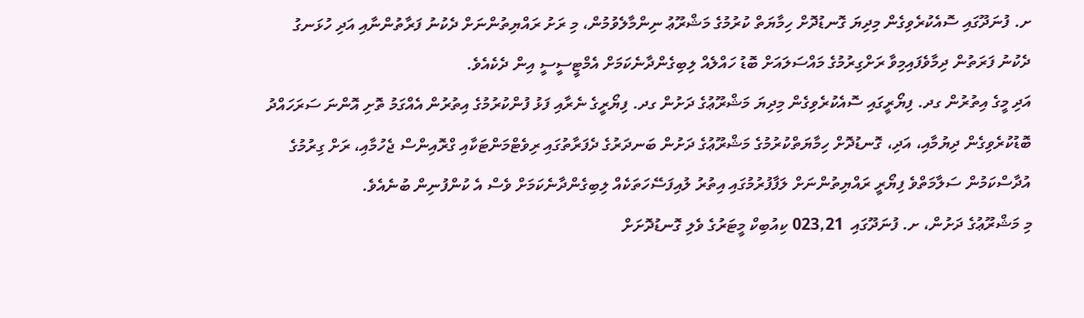ށ. ފުނަދޫގައި ސޮއެކުރެވިގެން މިދިޔަ ގޮނޑުދޮށް ހިމާޔަތް ކުރުމުގެ މަޝްރޫޢު ނިންމާލެވުމުން، މި ރަށު ރައްޔިތުންނަށް ދެކުނު ފަރާތުންނާއި އަދި ހުޅަނގު ދެކުނު ފަރަތުން ދިމާވެފައިމިވާ ރަށްގިރުމުގެ މައްސަލައަށް ބޮޑު ހައްލެއް ލިބިގެންދާނެކަމަށް އެމްޓީސީސީ އިން ދެކެއެވެ.
އަދި މީގެ އިތުރުން ގދ. ފިޔޯރީގައި ސޮއެކުރެވިގެން މިދިޔަ މަޝްރޫޢުގެ ދަށުން ގދ. ފިޔޯރީގެ ނެރާއި ފަޅު ފުންކުރުމުގެ އިތުރުން އެއްގަމު ތޮށި އޮންނަ ސަރަހައްދު ބޮޑުކުރެވިގެން ދިޔުމާއި، އަދި، ގޮނޑުދޮށް ހިމާޔަތްކުރުމުގެ މަޝްރޫޢުގެ ދަށުން ބަނދަރުގެ ދެފަރާތުގައި ރިވެޓްމަންޓަކާއި ގްރޮއިންސް ޖެހުމާއި، ރަށް ގިރުމުގެ އުދާސްކަމުން ސަލާމަތްވެ ފިޔޯރީ ރައްޔިތުންނަށް ލަފާފުރުމުގައި އިތުރު ލުއިފަސޭހަތަކެއް ލިބިގެންދާނެކަމަށް ވެސް އެ ކުންފުނިން ބުނެއެވެ.
މި މަޝްރޫޢުގެ ދަށުން، ށ. ފުނަދޫގައި  023,21 ކިއުބިކް މީޓަރުގެ ވެލި ގޮނޑުދޮށަށް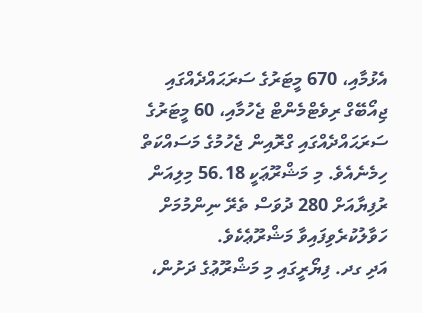އެޅުމާއި، 670 މީޓަރުގެ ސަރަޙައްދެއްގައި ޖިއޯބޭގް ރިވެޓްމެންޓް ޖެހުމާއި، 60 މީޓަރުގެ ސަރަޙައްދެއްގައި ގްރޮއިން ޖެހުމުގެ މަސައްކަތް ހިމެނެއެވެ. މި މަޝްރޫޢަކީ 56.18 މިލިއަން ރުފިޔާއަށް 280 ދުވަސް ތެރޭ ނިންމުމަށް ހަވާލުކުރެވިފައިވާ މަޝްރޫޢެކެވެ.
އަދި ގދ. ފިޔޯރީގައި މި މަޝްރޫޢުގެ ދަށުން،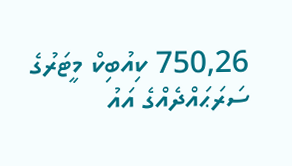750,26 ކިއުބިކް މީޓަރުގެ ސަރަޙައްދެއްގެ އައު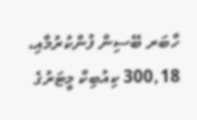ހާބަރ ބޭސިން ފުންކުރުމާއި، 300,18 ކިއުބިކް މީޓަރުގެ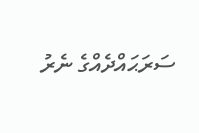ސަރަޙައްދެއްގެ ނެރު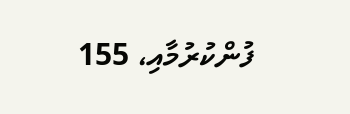ފުންކުރުމާއި، 155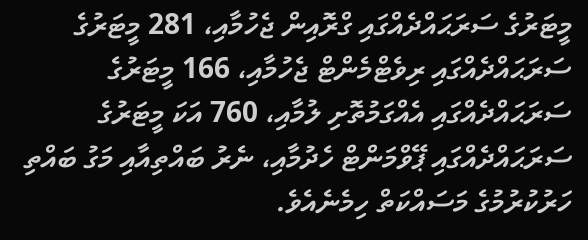މީޓަރުގެ ސަރަޙައްދެއްގައި ގްރޮއިން ޖެހުމާއި، 281 މީޓަރުގެ ސަރަޙައްދެއްގައި ރިވެޓްމެންޓް ޖެހުމާއި، 166 މީޓަރުގެ ސަރަޙައްދެއްގައި އެއްގަމުތޮށި ލުމާއި، 760 އަކަ މީޓަރުގެ ސަރަޙައްދެއްގައި ޕޭވްމަންޓް ހެދުމާއި، ނެރު ބައްތިއާއި މަގު ބައްތި ހަރުކުރުމުގެ މަސައްކަތް ހިމެނެއެވެ.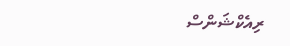ރިއެކްޝަންސް